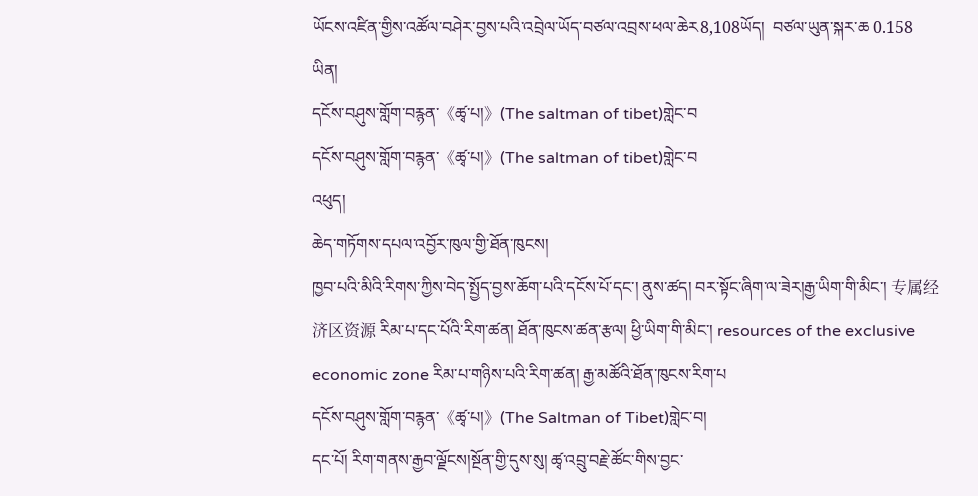ཡོངས་འཛིན་གྱིས་འཚོལ་བཤེར་བྱས་པའི་འབྲེལ་ཡོད་བཙལ་འབྲས་ཕལ་ཆེར8,108ཡོད།  བཙལ་ཡུན་སྐར་ཆ 0.158 ཡིན།
དངོས་བཤུས་གློག་བརྙན་《ཚྭ་པ།》(The saltman of tibet)གླེང་བ
དངོས་བཤུས་གློག་བརྙན་《ཚྭ་པ།》(The saltman of tibet)གླེང་བ
འཕུད།
ཆེད་གཏོགས་དཔལ་འབྱོར་ཁུལ་གྱི་ཐོན་ཁུངས།
ཁྱབ་པའི་མིའི་རིགས་ཀྱིས་བེད་སྤྱོད་བྱས་ཆོག་པའི་དངོས་པོ་དང་། ནུས་ཚད། བར་སྟོང་ཞིག་ལ་ཟེར།རྒྱ་ཡིག་གི་མིང་། 专属经济区资源 རིམ་པ་དང་པོའི་རིག་ཚན། ཐོན་ཁུངས་ཚན་རྩལ། ཕྱི་ཡིག་གི་མིང་། resources of the exclusive economic zone རིམ་པ་གཉིས་པའི་རིག་ཚན། རྒྱ་མཚོའི་ཐོན་ཁུངས་རིག་པ
དངོས་བཤུས་གློག་བརྙན་《ཚྭ་པ།》(The Saltman of Tibet)གླེང་བ།
དང་པོ། རིག་གནས་རྒྱབ་ལྗོངས།སྔོན་གྱི་དུས་སུ། ཚྭ་འབྲུ་བརྗེ་ཚོང་གིས་བྱང་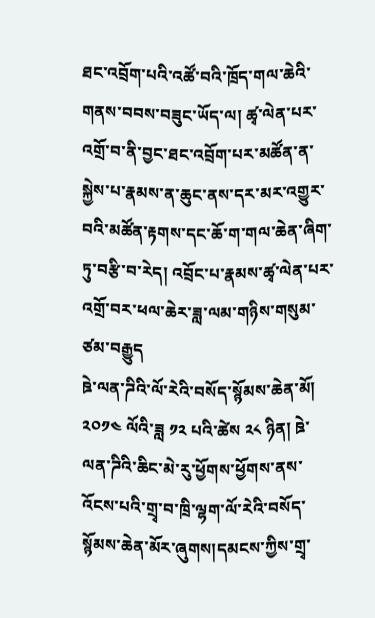ཐང་འབྲོག་པའི་འཚོ་བའི་ཁྲོད་གལ་ཆེའི་གནས་བབས་བཟུང་ཡོད་ལ། ཚྭ་ལེན་པར་འགྲོ་བ་ནི་བྱང་ཐང་འབྲོག་པར་མཚོན་ན་སྐྱེས་པ་རྣམས་ན་ཆུང་ནས་དར་མར་འགྱུར་བའི་མཚོན་རྟགས་དང་ཆོ་ག་གལ་ཆེན་ཞིག་ཏུ་བརྩི་བ་རེད། འབྲོང་པ་རྣམས་ཚྭ་ལེན་པར་འགྲོ་བར་ཕལ་ཆེར་ཟླ་ལམ་གཉིས་གསུམ་ཙམ་བརྒྱུད
ཋེ་ལན་ཌིའི་ལོ་རེའི་བསོད་སྙོམས་ཆེན་མོ།
༢༠༡༤ ལོའི་ཟླ ༡༢ པའི་ཚེས ༢༨ ཉིན། ཋེ་ལན་ཌིའི་ཆིང་མེ་རུ་ཕྱོགས་ཕྱོགས་ནས་འོངས་པའི་གྲྭ་བ་ཁྲི་ལྷག་ལོ་རེའི་བསོད་སྙོམས་ཆེན་མོར་ཞུགས།དམངས་ཀྱིས་གྲྭ་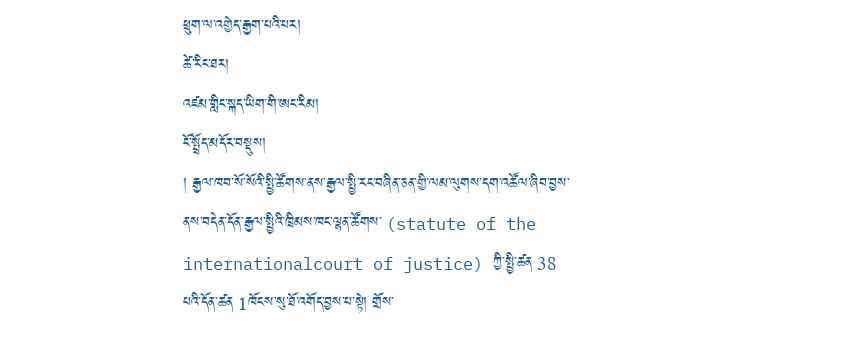ཕྲུག་ལ་འགྱེད་རྒྱག་པའི་པར།
ཚེ་རིང་ཐར།
འཛམ་གླིང་སྐད་ཡིག་གི་ཨང་རིམ།
ངོ་སྤྲོད་མདོར་བསྡུས།
། རྒྱལ་ཁབ་སོ་སོའི་སྤྱི་ཚོགས་ནས་རྒྱལ་སྤྱི་རང་བཞིན་ཅན་གྱི་ལམ་ལུགས་དག་འཚོལ་ཞིབ་བྱས་ནས་བདེན་དོན་རྒྱལ་སྤྱིའི་ཁྲིམས་ཁང་ལྷན་ཚོགས་ (statute of the internationalcourt of justice) ཀྱི་སྤྱི་ཚན 38 པའི་དོན་ཚན 1ཁོངས་སུ་ཐོ་འགོད་བྱས་པ་སྟེ། གྲོས་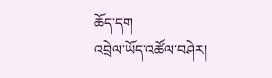ཆོད་དག
འབྲེལ་ཡོད་འཚོལ་བཤེར།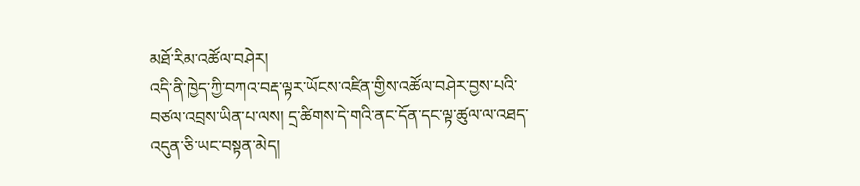མཐོ་རིམ་འཚོལ་བཤེར།
འདི་ནི་ཁྱེད་ཀྱི་བཀའ་བརྡ་ལྟར་ཡོངས་འཛིན་གྱིས་འཚོལ་བཤེར་བྱས་པའི་བཙལ་འབྲས་ཡིན་པ་ལས། དྲ་ཚིགས་དེ་གའི་ནང་དོན་དང་ལྟ་ཚུལ་ལ་འཐད་འདུན་ཅི་ཡང་བསྟན་མེད།